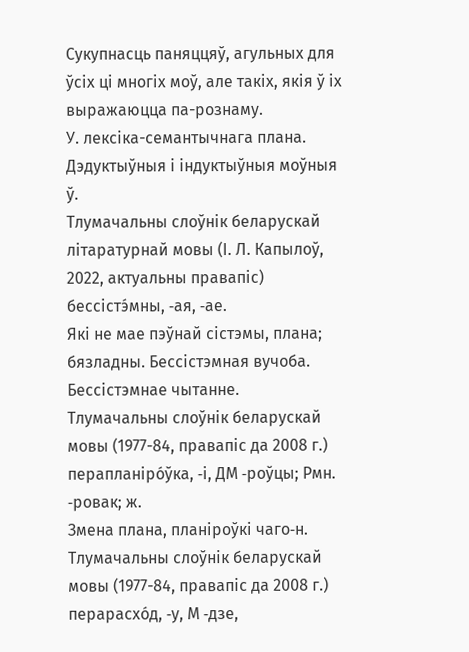Сукупнасць паняццяў, агульных для ўсіх ці многіх моў, але такіх, якія ў іх выражаюцца па-рознаму.
У. лексіка-семантычнага плана.
Дэдуктыўныя і індуктыўныя моўныя ў.
Тлумачальны слоўнік беларускай літаратурнай мовы (І. Л. Капылоў, 2022, актуальны правапіс)
бессістэ́мны, ‑ая, ‑ае.
Які не мае пэўнай сістэмы, плана; бязладны. Бессістэмная вучоба. Бессістэмнае чытанне.
Тлумачальны слоўнік беларускай мовы (1977-84, правапіс да 2008 г.)
перапланіро́ўка, ‑і, ДМ ‑роўцы; Рмн. ‑ровак; ж.
Змена плана, планіроўкі чаго‑н.
Тлумачальны слоўнік беларускай мовы (1977-84, правапіс да 2008 г.)
перарасхо́д, ‑у, М ‑дзе,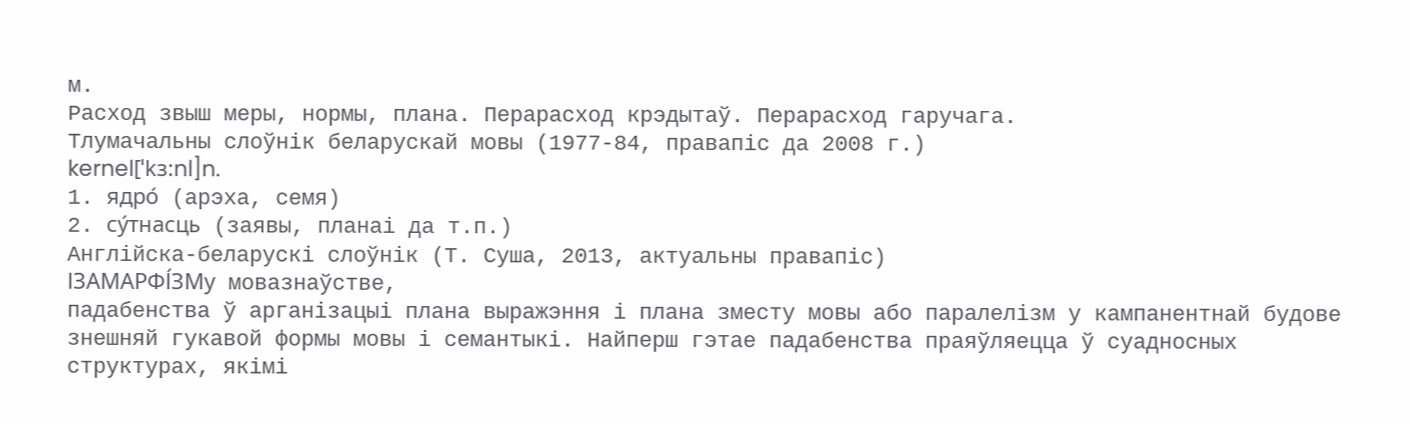м.
Расход звыш меры, нормы, плана. Перарасход крэдытаў. Перарасход гаручага.
Тлумачальны слоўнік беларускай мовы (1977-84, правапіс да 2008 г.)
kernel[ˈkɜ:nl]n.
1. ядро́ (арэха, семя)
2. су́тнасць (заявы, планаі да т.п.)
Англійска-беларускі слоўнік (Т. Суша, 2013, актуальны правапіс)
ІЗАМАРФІ́ЗМу мовазнаўстве,
падабенства ў арганізацыі плана выражэння і плана зместу мовы або паралелізм у кампанентнай будове знешняй гукавой формы мовы і семантыкі. Найперш гэтае падабенства праяўляецца ў суадносных структурах, якімі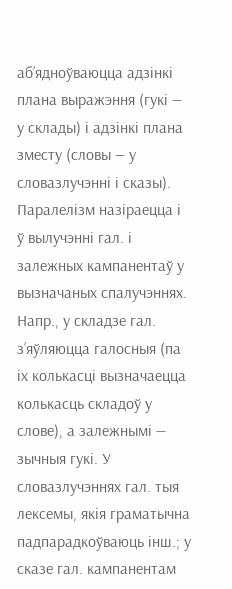аб’ядноўваюцца адзінкі плана выражэння (гукі — у склады) і адзінкі плана зместу (словы — у словазлучэнні і сказы). Паралелізм назіраецца і ў вылучэнні гал. і залежных кампанентаў у вызначаных спалучэннях. Напр., у складзе гал. з’яўляюцца галосныя (па іх колькасці вызначаецца колькасць складоў у слове), а залежнымі — зычныя гукі. У словазлучэннях гал. тыя лексемы, якія граматычна падпарадкоўваюць інш.; у сказе гал. кампанентам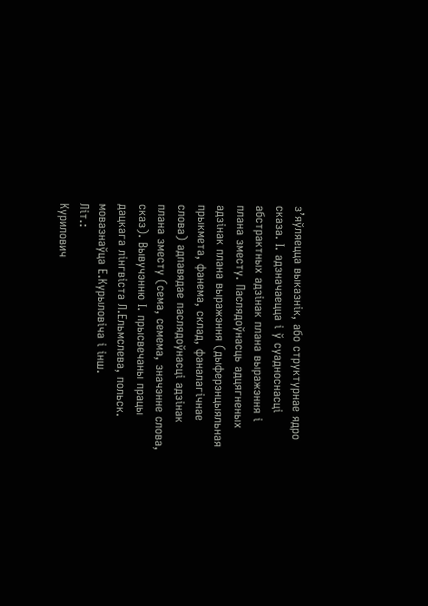з’яўляецца выказнік, або структурнае ядро сказа. І. адзначаецца і ў суадноснасці абстрактных адзінак плана выражэння і плана зместу. Паслядоўнасць адцягненых адзінак плана выражэння (дыферэнцыяльная прыкмета, фанема, склад, фаналагічнае слова) адпавядае паслядоўнасці адзінак плана зместу (сема, семема, значэнне слова, сказ). Вывучэнню І. прысвечаны працы дацкага лінгвіста Л.Ельмслева, польск. мовазнаўца Е.Курыловіча і інш.
Літ.:
Курилович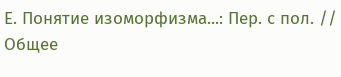Е. Понятие изоморфизма...: Пер. с пол. // Общее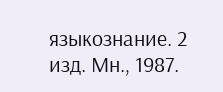языкознание. 2 изд. Мн., 1987.